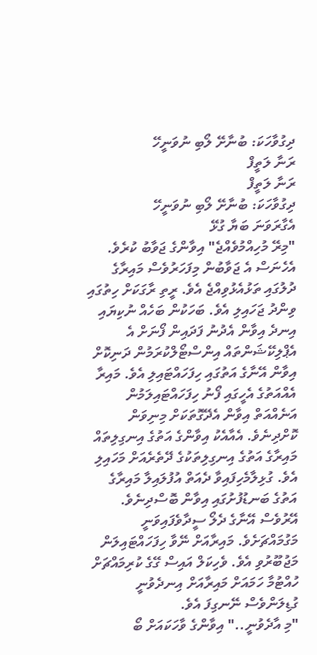ދިގުވާހަކަ: ބުނާށޭ ލޯބި ނުވަނީހޭ
ރަނާ ލަތީފް
ރަނާ ލަތީފް
ދިގުވާހަކަ: ބުނާށޭ ލޯބި ނުވަނީހޭ
އެގާރަވަނަ ބަޔާ ގުޅޭ
"މިރޭ މުހިއްމުވެއްޖެ" އިވާންގެ ޖަވާބު ކުރެވެ. އެހެނަސް އެ ޖަވާބުން މިފަހަރުވެސް މައިރާގެ ދުލުގައި ތަޅުއެޅުވިއްޖެ އެވެ. ރީތި ރާގަކަށް ހިތުގައި ވިންދު ޖަހައިލި އެވެ. ބަހަކުން ބަހެއް ނުކިޔައި އިނދެ އިވާން އެދުނު ފަދައިން ފޯނަށް އެ އެޕްލިކޭޝަންތައް އިންސްޓޯލްކުރަމުން ދަނިކޮށް އިވާން އޭނާގެ އަތުގައި ހިފަހައްޓައިލި އެވެ. މައިރާ އެއްއަތުގެ އެހީގައި ފޯނު ހިފަހައްޓައިލަމުން އަނެއްއަތް އިވާން އެދޭގޮތަކަށް މިނިވަން ކޮށްދިނެވެ. އެއާއެކު އިވާންގެ އަތުގެ އިނގިލިތައް މައިރާގެ އަތުގެ އިނގިލިތަކުގެ ދޭތެރެއަށް މަހައިލި އެވެ. ގުޅިލާމެހިފައިވާ ދެއަތް އުފުލައިލާ މައިރާގެ އަތުގެ ބަނޑުފުށުގައި އިވާން ބޮސްދިނެވެ. އޭރުވެސް އޭނާގެ ދެލޯ ސީދާވެފައިވަނީ މަގުމައްޗަށެވެ. މައިރާއަށް ނޭވާ ހިފަހައްޓައިލަން މަޖުބޫރުވި އެވެ. ވެހިކަލް އައިސް ގޭގެ ކުރިމައްޗަށް ހުއްޓުމާ ހަމައަށް މައިރާއަށް އިނދެވުނީ ގުޑިލަންވެސް ނޭނގިފަ އެވެ.
"މި އާދެވުނީ.." އިވާންގެ ވާހަކައަށް ބޯ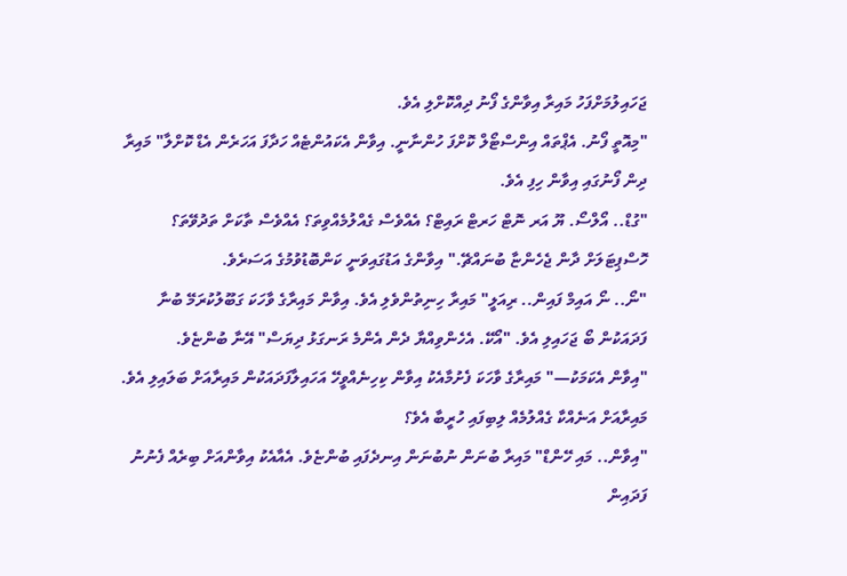ޖަހައިލުމަށްފަހު މައިރާ އިވާންގެ ފޯނު ދިއްކޮށްލި އެވެ.
"މިއޮތީ ފޯނު. އެޕްތައް އިންސްޓޯލް ކޮށްފަ ހުންނާނީ. އިވާން އެކައުންޓެއް ހަދާފަ އަހަރެން އެޑް ކޮށްލާ" މައިރާ ދިން ފޯނުގައި އިވާން ހިފި އެވެ.
"ގުޑް.. އޯލްސޯ. ޔޫ އަރ ނޮޓް ހަރޓް ރައިޓް؟ އެއްވެސް ގެއްލުމެއްވިތަ؟ އެއްވެސް ތާކަށް ތަދުވޭތަ؟ ހޮސްޕިޓަލަށް ދާން ޖެހެންޏާ ބުނައްޗޭ." އިވާންގެ އަޑުގައިވަނީ ކަންބޮޑުވުމުގެ އަސަރެވެ.
"ނޯ.. ނޯ އައިމް ފައިން.. ރިއަލީ" މައިރާ ހިނިތުންވެލި އެވެ. އިވާން މައިރާގެ ވާހަކަ ގަބޫލުކުރަމޭ ބުނާ ފަދައަކުން ބޯ ޖަހައިލި އެވެ. "އޯކޭ. އެހެންވިއްޔާ ދެން އެންމެ ރަނގަޅު ދިޔަސް" އޭނާ ބުންޏެވެ.
"އިވާން އެކަމަކު—" މައިރާގެ ވާހަކަ ފެށުމާއެކު އިވާން ކިހިނެއްވީހޭ އަހައިލާފަދައަކުން މައިރާއަށް ބަލައިލި އެވެ. މައިރާއަށް އަނެއްކާ ގެއްލުމެއް ލިބިފައި ހުރީބާ އެވެ؟
"އިވާން.. މައި ހޭންޑް" މައިރާ ބުނަން ނުބުނަން އިނދެފައި ބުންޏެވެ. އެއާއެކު އިވާންއަށް ބިރެއް ފެނުނު ފަދައިން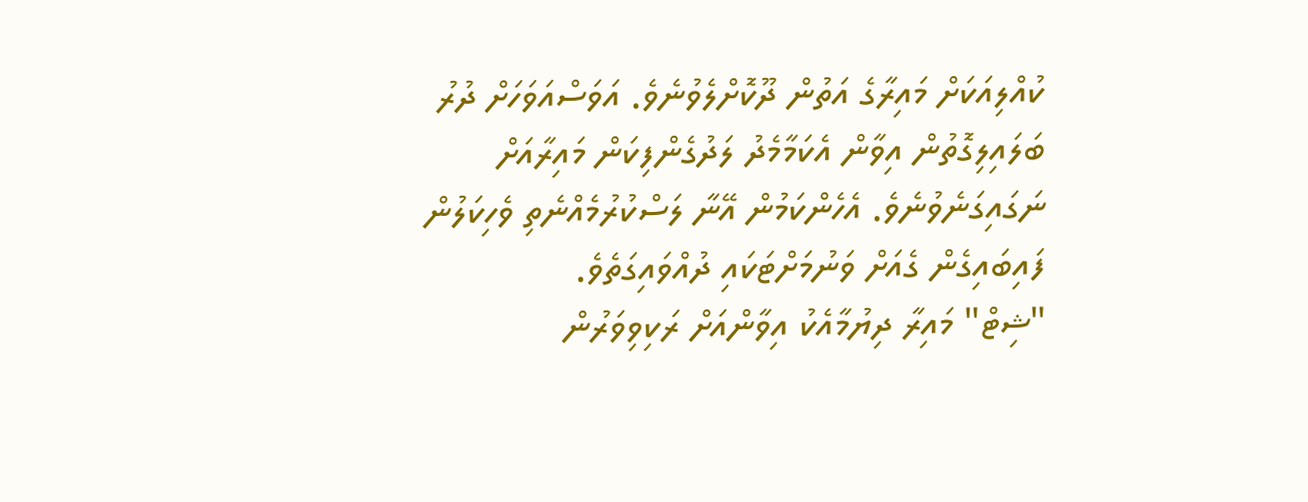ކުއްލިއަކަށް މައިރާގެ އަތުން ދޫކޮށްލެވުނެވެ. އަވަސްއަވަހަށް ދުރު ބަލައިލިގޮތުން އިވާން އެކަމާމެދު ލަދުގެންފިކަން މައިރާއަށް ނަގައިގަނެވުނެވެ. އެހެންކަމުން އޭނާ ލަސްކުރުމެއްނެތި ވެހިކަލުން ފައިބައިގެން ގެއަށް ވަނުމަށްޓަކައި ދުއްވައިގަތެވެ.
"ޝިޓް" މައިރާ ދިޔުމާއެކު އިވާންއަށް ރަކިވިވަރުން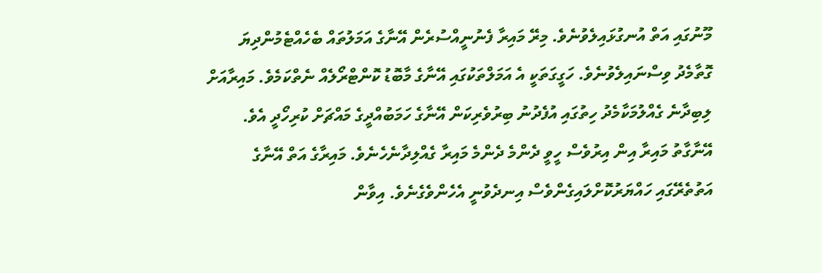މޫނުގައި އަތް އުނގުޅައިލެވުނެވެ. މިރޭ މައިރާ ފެނުނީއްސުރެން އޭނާގެ އަމަލުތައް ބެހެއްޓެމުންދިޔަ ގޮތާމެދު ވިސްނައިލެވުނެވެ. ހަގީގަތަކީ އެ އަމަލްތަކުގައި އޭނާގެ މާބޮޑު ކޮންޓްރޯލެއް ނެތްކަމެވެ. މައިރާއަށް ލިބިދާނެ ގެއްލުމަކާމެދު ހިތުގައި އުފެދުނު ބިރުވެރިކަން އޭނާގެ ހަމަބުއްދީގެ މައްޗަށް ކުރިހޯދީ އެވެ. އޭނާގާތު މައިރާ އިން އިރުވެސް ހީވީ ދެންމެ ދެންމެ މައިރާ ގެއްލިދާނެހެނެވެ. މައިރާގެ އަތް އޭނާގެ އަތުތެރޭގައި ހައްޔަރުކޮށްލައިގެންވެސް އިނދެވުނީ އެހެންވެގެނެވެ. އިވާން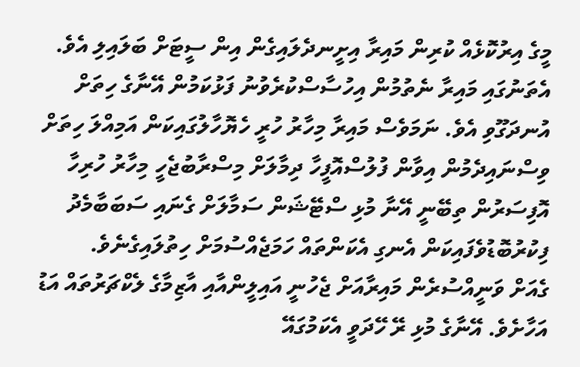މީގެ އިރުކޮޅެއް ކުރިން މައިރާ އިށީނދެލައިގެން އިން ސީޓަށް ބަލައިލި އެވެ. އެތަނުގައި މައިރާ ނެތުމުން އިހުސާސްކުރެވުނު ފަޅުކަމުން އޭނާގެ ހިތަށް އުނދަގޫވި އެވެ. ނަމަވެސް މައިރާ މިހާރު ހުރީ ހެޔޮހާލުގައިކަން އަމިއްލަ ހިތަށް ވިސްނައިދެމުން އިވާން ފުލުސްއޮފީހާ ދިމާލަށް މިސްރާބުޖެހީ މިހާރު ހުރިހާ އޮފިސަރުން ތިބޭނީ އޭނާ މުޅި ސްޓޭޝަން ސަމާލަށް ގެނައި ސަބަބާމެދު ފިކުރުބޮޑުވެފައިކަން އެނގި އެކަންތައް ހަމަޖެއްސުމަށް ހިތުލައިގެނެވެ.
ގެއަށް ވަނީއްސުރެން މައިރާއަށް ޖެހުނީ އައިލީންއާއި އާޒިމާގެ ލެކްޗަރުތައް އަޑު އަހާށެވެ. އޭނާގެ މުޅި ރޭ ހޭދަވީ އެކަމުގައޭ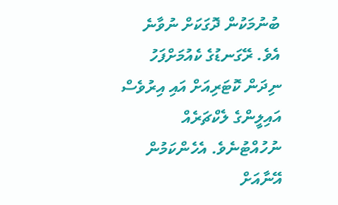ބުނުމަކުން ދޮގަކަށް ނުވާނެ އެވެ. ރޭގަނޑުގެ ކެއުމަށްފަހު ނިދަން ކޮޓަރިއަށް އައި އިރުވެސް އައިލީންގެ ލެކްޗަރެއް ނުހުއްޓުނެވެ. އެހެންކަމުން އޭނާއަށް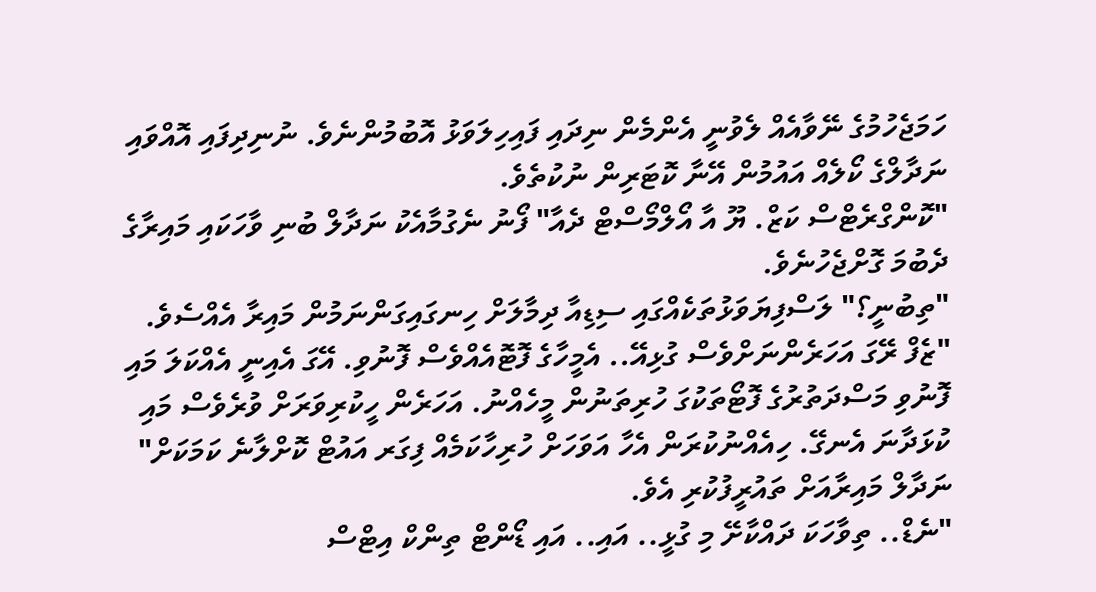ހަމަޖެހުމުގެ ނޭވާއެއް ލެވުނީ އެންމެން ނިދައި ފައިހިލަވަޅު އޮބުމުންނެވެ. ނުނިދިފައި އޮއްވައި ނަދާލްގެ ކޯލެއް އައުމުން އޭނާ ކޮޓަރިން ނުކުތެވެ.
"ކޮންގްރެޓްސް ކަޒް. ޔޫ އާ އޯލްމޯސްޓް ދެއާ" ފޯނު ނެގުމާއެކު ނަދާލް ބުނި ވާހަކައި މައިރާގެ ދެބުމަ ގޮށްޖެހުނެވެ.
"ތިބުނީ؟" ލަސްފިޔަވަޅުތަކެއްގައި ސިޑިއާ ދިމާލަށް ހިނގައިގަންނަމުން މައިރާ އެއްސެވެ.
"ޒެފް ރޭގަ އަހަރެންނަށްވެސް ގުޅިއޭ.. އެމީހާގެ ފޮޓޮއެއްވެސް ފޮނުވި. އޭގަ އެއިނީ އެއްކަލަ މައި ފޮނުވި މަސްދަތުރުގެ ފޮޓޯތަކުގަ ހުރިތަނުން މީހެއްނު. އަހަރެން ހީކުރިވަރަށް ވުރެވެސް މައި ކުޅަދާނަ އެނގޭ. ހިއެއްނުކުރަން އެހާ އަވަހަށް ހުރިހާކަމެއް ފިގަރ އައުޓް ކޮށްލާނެ ކަމަކަށް" ނަދާލް މައިރާއަށް ތައުރީފުކުރި އެވެ.
"ނެޑް.. ތިވާހަކަ ދައްކާށޭ މި ގުޅީ.. އައި.. އައި ޑޯންޓް ތިންކް އިޓްސް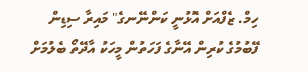ހިމް. ޒެފްއަށް އޮޅުނީ ކަންނޭނގެ" މައިރާ ސިޑިން ފޭބުމުގެ ކުރިން އޭނާގެ ފަހަތުން މީހަކު އާދޭތޯ ބެލުމަށް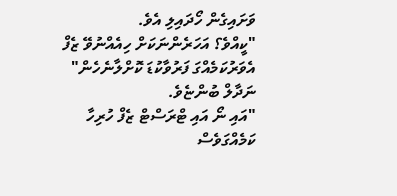ވަށައިގެން ހޯދައިލި އެވެ.
"ކީއްވެ؟ އަހަރެންނަކަށް ހިއެއްނުވޭ ޒެފް އެވަރުކަމެއްގަ ފަރުވާކުޑަ ކޮށްލާނެހެން" ނަދާލް ބުންޏެވެ.
"އައި ނޯ އައި ޓްރަސްޓް ޒެފް ހުރިހާ ކަމެއްގަވެސް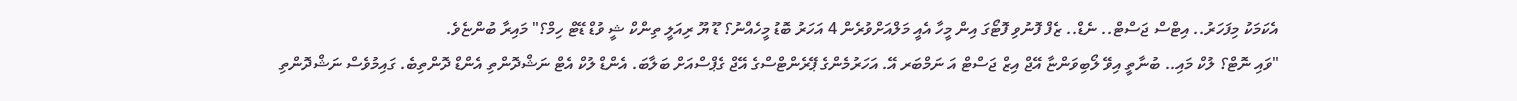އެކަމަކު މިފަހަރު.. އިޓްސް ޖަސްޓް.. ނެޑް.. ޒެފް ފޮނުވި ފޮޓޯގަ އިން މީހާ އެއީ މަލްއަށްވުރެން 4 އަހަރު ބޮޑު މީހެއްނު؟ ޑޫ ޔޫ ރިއަލީ ތިންކް ޝީ ވުޑް ޑޭޓް ހިމް؟" މައިރާ ބުންޏެވެ.
"ވައި ނޮޓް؟ ލުކް މައި.. ބުނާތީ އިވޭ ލޯބިވަންޏާ އޭޖް އިޒް ޖަސްޓް އަ ނަމްބަރ އޭ. އަހަރުމެންގެ ޕޭރެންޓްސްގެ އޭޖް ގެޕްސްއަށް ބަލާބަ. އެންޑް ލުކް އެޓް ނަޝްދޮންތި އެންޑް ދޮންތިބެ. ގައިމުވެސް ނަޝްދޮންތި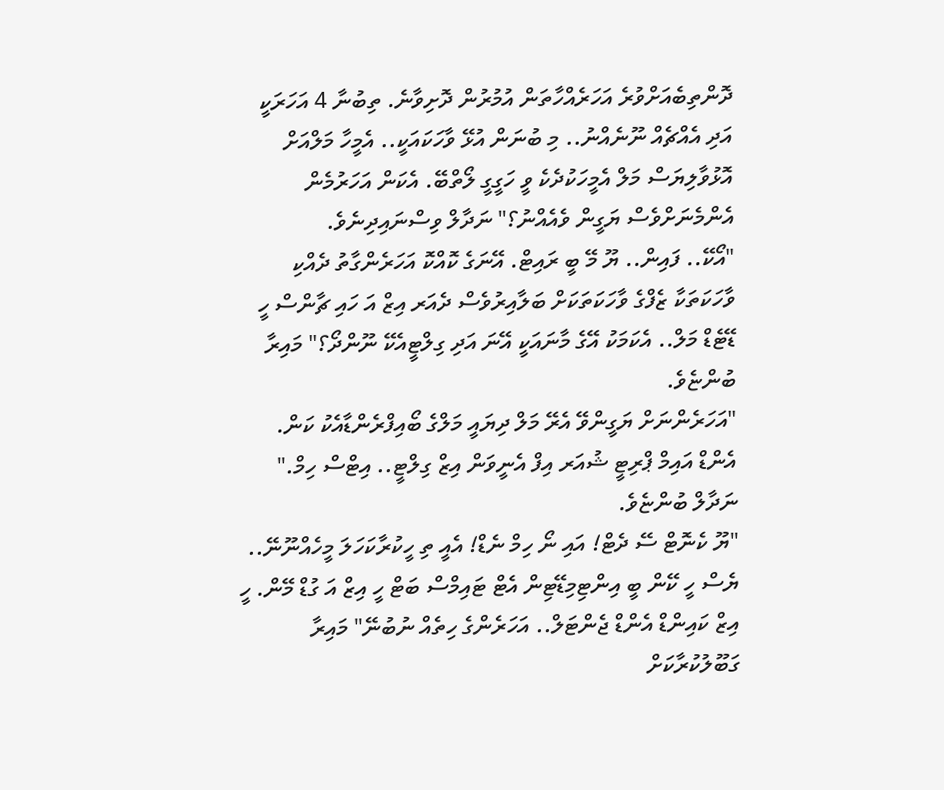ދޮންތިބެއަށްވުރެ އަހަރެއްހާތަން އުމުރުން ދޮށިވާނެ. ތިބުނާ 4 އަހަރަކީ އަދި އެއްޗެއް ނޫނެއްނު.. މި ބުނަން އުޅޭ ވާހަކައަކީ.. އެމީހާ މަލްއަށް އޮޅުވާލިޔަސް މަލް އެމީހަކުދެކެ ވީ ހަގީގީ ލޯތްބޭ. އެކަން އަހަރުމެން އެންމެނަށްވެސް ޔަގީން ވެއެއްނު؟" ނަދާލް ވިސްނައިދިނެވެ.
"އޯކޭ.. ފައިން.. ޔޫ މޭ ބީ ރައިޓް. އޭނަގެ ކޮއްކޮ އަހަރެންގާތު ދެއްކި ވާހަކަތަކާ ޒެފްގެ ވާހަކަތަކަށް ބަލާއިރުވެސް ދެއަރ އިޒް އަ ހައި ޗާންސް ހީ ޑޭޓެޑް މަލް.. އެކަމަކު އޭގެ މާނައަކީ އޭނަ އަދި ގިލްޓީއެކޭ ނޫންދޯ؟" މައިރާ ބުންޏެވެ.
"އަހަރެންނަށް ޔަގީންވޭ އެރޭ މަލް ދިޔައީ މަލްގެ ބޯއިފްރެންޑާއެކު ކަން. އެންޑް އައިމް ޕްރިޓީ ޝުއަރ އިފް އެނީވަން އިޒް ގިލްޓީ.. އިޓްސް ހިމް." ނަދާލް ބުންޏެވެ.
"ޔޫ ކެނޮޓް ސޭ ދެޓް! އައި ނޯ ހިމް ނެޑް! އެއީ ތި ހީކުރާކަހަލަ މީހެއްނޫނޭ.. ޔެސް ހީ ކޭން ބީ އިންޓިމިޑޭޓިން އެޓް ޓައިމްސް ބަޓް ހީ އިޒް އަ ގުޑް މޭން. ހީ އިޒް ކައިންޑް އެންޑް ޖެންޓަލް.. އަހަރެންގެ ހިތެއް ނުބުނޭ" މައިރާ ގަބޫލުކުރާކަށް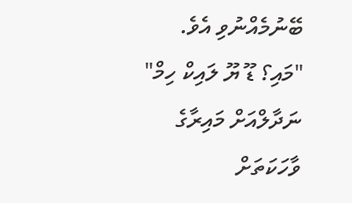ބޭނުމެއްނުވި އެވެ.
"މައި؟ ޑޫ ޔޫ ލައިކް ހިމް" ނަދާލްއަށް މައިރާގެ ވާހަކަތަށް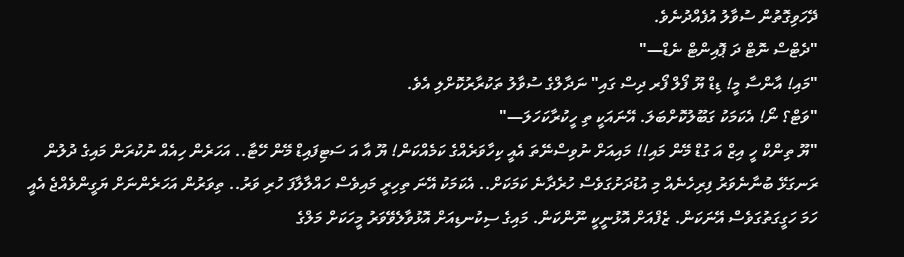ދޭހަވިގޮތުން ސުވާލު އުފެއްދުނެވެ.
"ދެޓްސް ނޮޓް ދަ ޕޮއިންޓް ނެޑް—"
"މައި! އާންސާ މީ! ޑިޑް ޔޫ ފޯލް ފޯރ ދިސް ގައި" ނަދާލްގެ ސުވާލު ތަކުރާރުކޮށްލި އެވެ.
"ވަޓް؟ ނޯ! އެކަމަކު ގަބޫލުކޮށްބަލަ. އޭނައަކީ ތި ހީކުރާކަހަލަ—"
"ޔޫ ތިންކް ހީ އިޒް އަ ގުޑް މޭން މައި!! މައިއަށް ނުވިސްނޭތަ އެއީ ކިހާވަރެއްގެ ކަމެއްކަން! ޔޫ އާ އަ ސަޓިފައިޑް މޭން ހޭޓާ.. އަހަރެން ހިއެއް ނުކުރަން މައިގެ ދުލުން ރަނގަޅޭ ބުނާނެވަރު ފިރިހެނެއް މި އުޑުދަށުގަވެސް ހުރެދާނެ ކަމަކަށް.. އެކަމަކު އޭނަ ތިހިރީ މައިވެސް ހައްލާލާފަ ހުރި ވަރު.. ތިވަރުން އަހަރެންނަށް ޔަގީންވެއްޖެ އެއީ ހަމަ ހަގީގަތުގަވެސް އޭނަކަން. ޒެފްއަށް އޮޅުނީކީ ނޫންކަން. މައިގެ ސިކުނޑިއަށް އޮޅުވާލެވޭވަރު މީހަކަށް މަލްގެ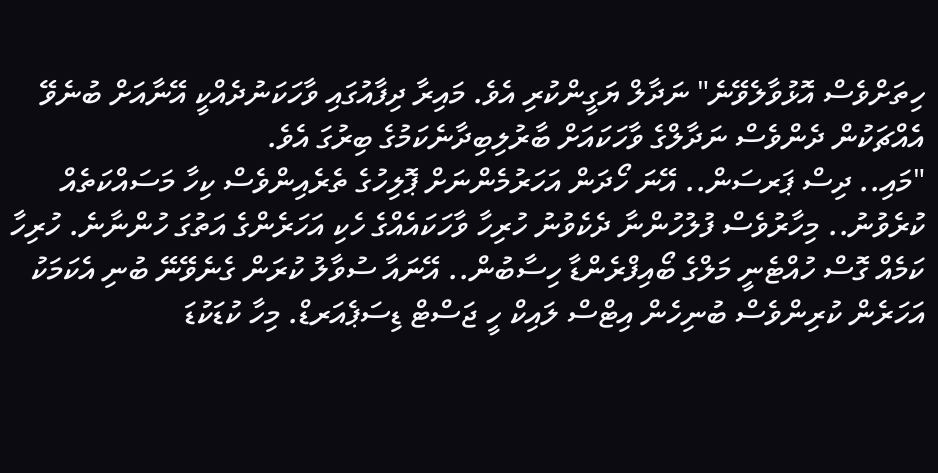ހިތަށްވެސް އޮޅުވާލެވޭނެ" ނަދާލް ޔަގީންކުރި އެވެ. މައިރާ ދިފާއުގައި ވާހަކަނުދެއްކީ އޭނާއަށް ބުނެވޭ އެއްޗަކުން ދެންވެސް ނަދާލްގެ ވާހަކައަށް ބާރުލިބިދާނެކަމުގެ ބިރުގަ އެވެ.
"މައި.. ދިސް ޕަރސަން.. އޭނަ ހޯދަން އަހަރުމެންނަށް ޕޮލިހުގެ ތެރެއިންވެސް ކިހާ މަސައްކަތެއް ކުރެވުނު.. މިހާރުވެސް ފުލުހުންނާ ދެކެވުނު ހުރިހާ ވާހަކައެއްގެ ހެކި އަހަރެންގެ އަތުގަ ހުންނާނެ. ހުރިހާ ކަމެއް ގޮސް ހުއްޓެނީ މަލްގެ ބޯއިފްރެންޑާ ހިސާބުން.. އޭނައާ ސުވާލު ކުރަން ގެނެވޭނޭ ބުނި އެކަމަކު އަހަރެން ކުރިންވެސް ބުނިހެން އިޓްސް ލައިކް ހީ ޖަސްޓް ޑިސަޕެއަރޑް. މިހާ ކުޑަކުޑަ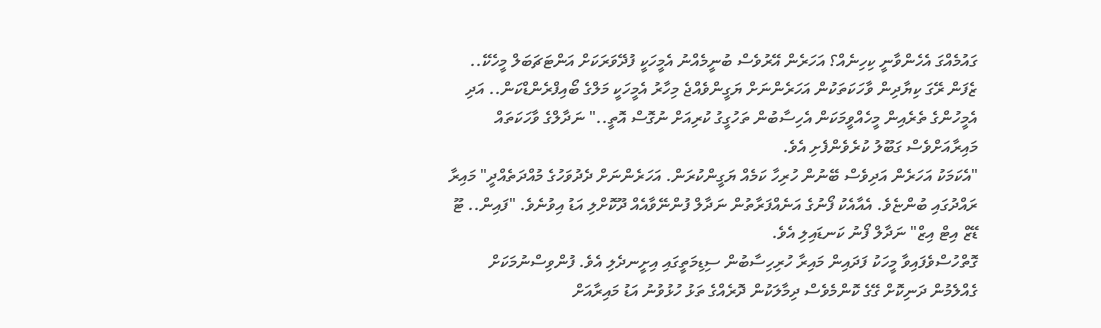ގައުމެއްގަ އެހެންވާނީ ކިހިނެއް؟ އަހަރެން އޭރުވެސް ބުނީމެއްނު އެމީހަކީ ފުދޭވަރަކަށް އަންޓަޗަބަލް މީހެކޭ.. ޒެފަން ރޭގަ ކިޔާދިން ވާހަކަތަކުން އަހަރެންނަށް ޔަގީންވެއްޖެ މިހާރު އެމީހަކީ މަލްގެ ބޯއިފްރެންޑްކަން.. އަދި އެމީހުންގެ ތެރެއިން މީހެއްވީމަކަން އެހިސާބުން ތަހުގީގު ކުރިއަށް ނުގޮސް އޮތީ.." ނަދާލްގެ ވާހަކަތައް މައިރާއަށްވެސް ގަބޫލު ކުރެވެންފެށި އެވެ.
"އެކަމަކު އަހަރެން އަދިވެސް ބޭނުން ހުރިހާ ކަމެއް ޔަގީންކުރަން. އަހަރެންނަށް ދެދުވަހުގެ މުއްދަތެއްދީ" މައިރާ ރައްދުގައި ބުންޏެވެ. އެއާއެކު ފޯނުގެ އަނެއްފަރާތުން ނަދާލް ފުންނޭވާއެއް ދޫކޮށްލި އަޑު އިވުނެވެ. "ފައިން.. ޓޫ ޑޭޒް އިޓް އިޒް" ނަދާލް ފޯނު ކަނޑައިލި އެވެ.
ގޮތްހުސްވެފައިވާ މީހަކު ފަދައިން މައިރާ ހުރިހިސާބުން ސިޑިމަތީގައި އިށީނދެލި އެވެ. ފުންވިސްނުމަކަށް ގެއްލެމުން ދަނިކޮށް ގޭގެ ކޮންމެވެސް ދިމާލަކުން ދޮރެއްގެ ތަޅު ހުޅުވުނު އަޑު މައިރާއަށް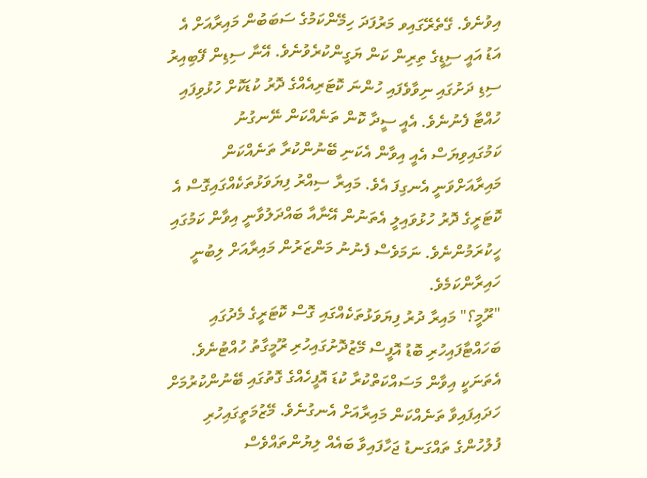އިވުނެވެ. ގޭތެރޭގައިވ މަރުފަދަ ހިމޭންކަމުގެ ސަބަބުން މައިރާއަށް އެ އަޑު އައީ ސިޑީގެ ތިރިން ކަން ޔަގީންކުރެވުނެވެ. އޭނާ ސިޑިން ފޭބިއިރު ސިޑި ދަށުގައި ނިވާވެފައި ހުންނަ ކޮޓަރިއެއްގެ ދޮރު ކުޑަކޮށް ހުޅުވިފައި ހުއްޓާ ފެނުނެވެ. އެއީ ސީދާ ކޮން ތަނެއްކަން ނޭނގުނު ކަމުގައިވިޔަސް އެއީ އިވާން އެކަނި ބޭނުންކުރާ ތަނެއްކަން މައިރާއަށްވަނީ އެނގިފަ އެވެ. މައިރާ ސިއްރު ފިޔަވަޅުތަކެއްގައިގޮސް އެ ކޮޓަރީގެ ދޮރު ހުޅުވައިލީ އެތަނުން އޭނާއާ ބައްދަލުވާނީ އިވާން ކަމުގައި ހީކުރަމުންނެވެ. ނަމަވެސް ފެނުނު މަންޒަރުން މައިރާއަށް ލިބުނީ ހައިރާންކަމެވެ.
"ރޫމީ؟" މައިރާ ދުރު ފިޔަވަޅުތަކެއްގައި ގޮސް ކޮޓަރީގެ މެދުގައި ބަހައްޓާފައިހުރި ބޮޑު އޮފީސް މޭޒުދޮށުގައިހުރި ރޫމީގާތު ހުއްޓުނެވެ. އެތަނަކީ އިވާން މަސައްކަތްކުރާ ކުޑަ އޮފީހެއްގެ ގޮތުގައި ބޭނުންކުރުމަށް ހަދައިފައިވާ ތަނެއްކަން މައިރާއަށް އެނގުނެވެ. މޭޒުމަތީގައިހުރި ފުލުހުންގެ ތައްގަނޑު ޖަހާފައިވާ ބައެއް ލިޔުންތައްވެސް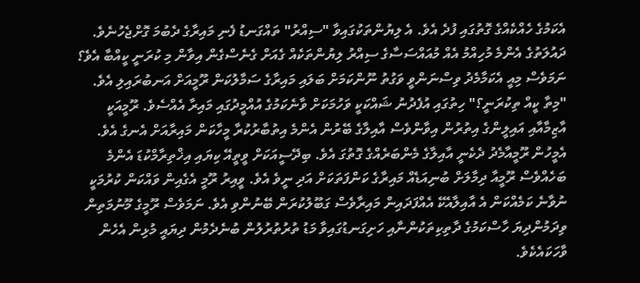އެކަމުގެ ހެއްކެއްގެ ގޮތުގައި ފުދެ އެވެ. އެ ލިޔުންތަކުގައިވާ "ސިއްރު" ތައްގަނޑު ފެނި މައިރާގެ ދެބުމަ ގޮށްޖެހުނެވެ. ދައުލަތުގެ އެންމެ މުހިއްމު އެއް މުއައްސަސާގެ ސިއްރު ލިޔުންތަކެއް ގެއަށް ގެނެސްގެން އިވާން މި ކުރަނީ ކީއްބާ އެވެ؟ ނަމަވެސް މިއީ އެކަމާމެދު ވިސްނަންވީ ވަގުތު ނޫންކަމަށް ބަލައި މައިރާގެ ސަމާލުކަން ރޫމީއަށް އަނބުރައިލި އެވެ.
"މިތާ ކީއް ތިކުރަނީ؟" ހިތުގައި އުފެދުނު ޝައްކަކީ ވަހުމަކަށް ވާނެކަމުގެ އުއްމީދުގައި މައިރާ އެއްސެވެ. ރޫމީއަކީ އާޒިމާއާއި އައިލީންގެ އިތުރުން އިވާންވެސް އާއިލާގެ ބޭރުން އެންމެ އިތުބާރުކުރާ މީހާކަން މައިރާއަށް އެނގެ އެވެ. އެމީހުން ރޫމީއާމެދު ދެކެނީ އާއިލާގެ މެންބަރެއްގެ ގޮތުގަ އެވެ. ބިދޭސީއަކަށް ވީތީއޭ ކިޔައި އިޚްތިރާމްކުޑަ އެންމެ ބަހެއްވެސް ރޫމީއާ ދިމާލަށް ބުނިއަޑެއް މައިރާގެ ކަންފަތަކަށް އަދި ނީވެ އެވެ. ވީއިރު ރޫމީ އެގެއިން ވައްކަން ކުރުމަކީ ނުވާނެ ކަމެއްކަން އެ އާއިލާއެކޭ އެއްފަދައިން މައިރާވެސް ގަބޫލުކުރަން ބޭނުންވި އެވެ. ނަމަވެސް ރޫމީގެ މޫނުމަތިން ވިދަމުންދިޔަ ހާސްކަމުގެ ދާތިކިތަކުންނާއި ހަށިގަނޑުގައިވާ މަޑު ތުރުތުރުލުން ބުނެދެމުން ދިޔައީ މުޅިން އެހެން ވާހަކައެކެވެ.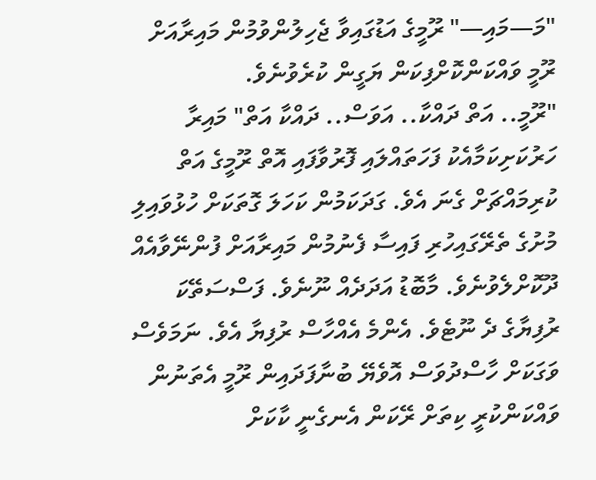"މަ—މައި—" ރޫމީގެ އަޑުގައިވާ ޖެހިލުންވުމުން މައިރާއަށް ރޫމީ ވައްކަންކޮށްފިކަން ޔަގީން ކުރެވުނެވެ.
"ރޫމީ.. އަތް ދައްކާ.. އަވަސް.. ދައްކާ އަތް" މައިރާ ހަރުކަށިކަމާއެކު ފަހަތައްލައި ފޮރުވާފައި އޮތް ރޫމީގެ އަތް ކުރިމައްޗަށް ގެނަ އެވެ. ގަދަކަމުން ކަހަލަ ގޮތަކަށް ހުޅުވައިލި މުށުގެ ތެރޭގައިހުރި ފައިސާ ފެނުމުން މައިރާއަށް ފުންނޭވާއެއް ދޫކޮށްލެވުނެވެ. މާބޮޑު އަދަދެއް ނޫނެވެ. ފަސްސަތޭކަ ރުފިޔާގެ ދެ ނޫޓެވެ. އެންމެ އެއްހާސް ރުފިޔާ އެވެ. ނަމަވެސް ވަގަކަށް ހާސްދުވަސް އޮވެޔޭ ބުނާފަދައިން ރޫމީ އެތަނުން ވައްކަންކުރީ ކިތަށް ރޭކަން އެނގެނީ ކާކަށް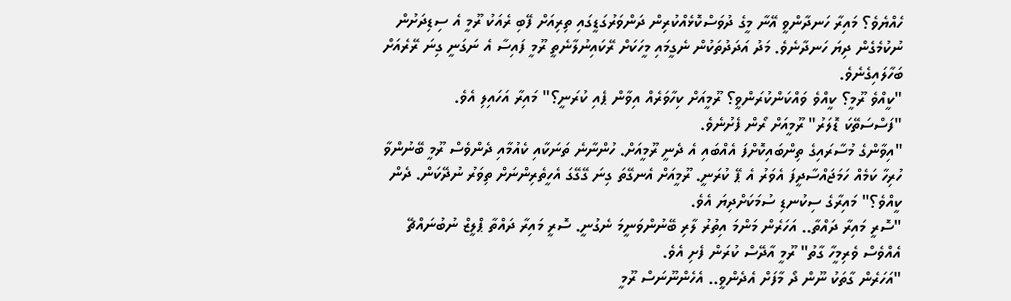ހެއްޔެވެ؟ މައިރާ ހަނދާންވީ އޭނާ މީގެ ދުވަސްކޮޅެއްކުރިން ދަންވަރުގަޑީގައި ތިރިއަށް ފޭބި ރެއަކު ރޫމީ އެ ސިޑިދަށުން ނުކުމެގެން ދިޔަ ހަނދާނެވެ. މަދު އަދަދުތަކުން ނެގީމައި މީހަކަށް ރޭކައިނުލާނެތީ ރޫމީ ފައިސާ އެ ނަގަނީ ގިނަ ރޭރެއަށް ބަހާލައިގެނެވެ.
"ކީއްވެ ރޫމީ؟ ކީއްވެ ވައްކަންކުރަންވީ؟ ރޫމީއަށް ކިހާވަރެއް އިވާން ޕެއި ކުރަނީ؟" މައިރާ އަހައިލި އެވެ.
"ފަސްސަތޭކަ ޑޮލަރު" ރޫމީއަށް ރޯން ފެށުނެވެ.
"އިވާންގެ މުސާރައިގެ ތިންބައިކޮށްފަ އެއްބައި އެ ދެނީ ރޫމީއަށް. ހުންނާނެ ތަނަކާއި ކެއުމާއި ދެންވެސް ރޫމީ ބޭނުންވާ ހުރިހާ ކަމެއް ހަމަޖައްސާދީފަ އެވަރު އެ ޕޭ ކުރަނީ. ރޫމީއަށް އެނގޭތަ ގިނަ ގޭގޭގަ އެހީތެރިންނަށް ތިވަރު ނުދޭކަން. ދެން ކީއްވެ؟" މައިރާގެ ސިކުނޑި ސުމަކަށްދިޔަ އެވެ.
"ސޮރީ މައިރާ ދައްތާ.. އަހަރެން މަންމަ އިތުރު ލާރި ބޭނުންވަނީމަ ނެގުނީ. ސޮރީ މައިރާ ދައްތާ ޕްލީޒް ނުބުނައްޗޭ އެއްވެސް ވެރިމީހާ ގާތު" ރޫމީ އާދޭސް ކުރަން ފެށި އެވެ.
"އަހަރެން ގާތަކު ނޫން ދޯ މާފަށް އެދެންވީ.. އެހެންނޫނަސް ރޫމީ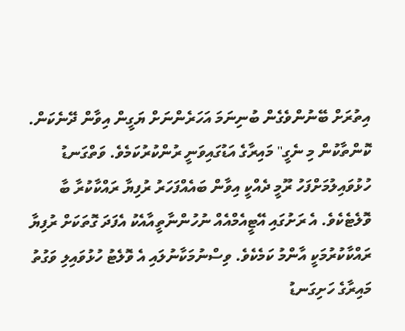އިތުރަށް ބޭނުންވެގެން ބުނިނަމަ އަހަރެންނަށް ޔަގީން އިވާން ދޭނެކަން. ކޮންތާކުން މި ނެގީ" މައިރާގެ އަޑުގައިވަނީ ރުންކުރުކަމެވެ. ވަތްގަނޑު ހުޅުވައިލުމަށްފަހު ރޫމީ ދެއްކީ އިވާން ބައެއްފަހަރު ރުފިޔާ ރައްކާކުރާ ބާ ވޮލެޓެކެވެ. އެ ރަށުގައި އޭޓީއެމްއެއް ނުހުންނާތީއާއެކު އެފަދަ ގޮތަކަށް ރުފިޔާ ރައްކާކުރުމަކީ އާންމު ކަމެކެވެ. ވިސްނުމަކާނުލައި އެ ވޮލެޓު ހުޅުވައިލި ވަގުތު މައިރާގެ ހަށިގަނޑު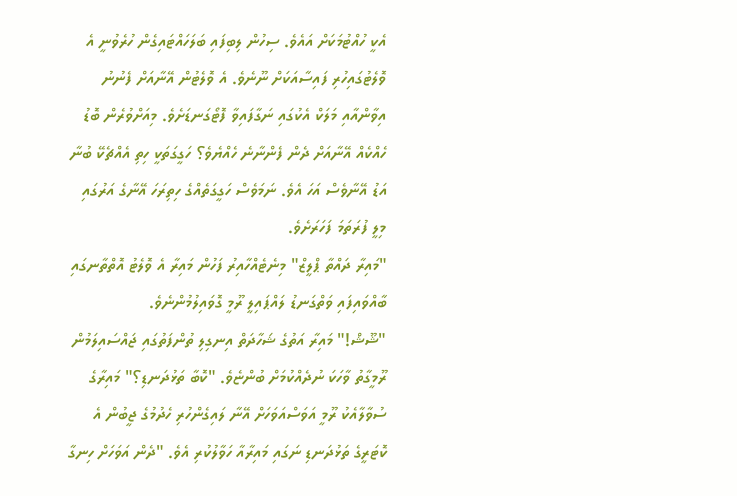އެކީ ހުއްޓުމަކަށް އައެވެ. ސިހުން ލިބިފައި ބަލަހައްޓައިގެން ހުރެވުނީ އެ ވޮލެޓުގައިހުރި ފައިސާއަކަށް ނޫނެވެ. އެ ވޮލެޓުން އޭނާއަށް ފެނުނު އިވާންއާއި މަލަކް އެކުގައި ނަގާފައިވާ ފޮޓޯގަނޑަށެވެ. މިއަށްވުރެން ބޮޑު ހެއްކެއް އޭނާއަށް ދެން ފެންނާނެ ހެއްޔެވެ؟ ހަގީގަތަކީ ހިތި އެއްޗެކޭ ބުނާ އަޑު އޭނާވެސް އަހަ އެވެ. ނަމަވެސް ހަގީގަތެއްގެ ހިތިރަހަ އޭނާގެ އަރުގައި މިލީ ފުރަތަމަ ފަހަރަށެވެ.
"މައިރާ ދައްތާ ޕްލީޒް" މިނެޓެއްހާއިރު ފަހުން މައިރާ އެ ވޮލެޓު އޮތްތާނގައި ބާއްވައިފައި ވަތްގަނޑު ލައްޕައިލީ ރޫމީ ގޮވައިލުމުންނެވެ.
"ޝޫޝް!" މައިރާ އަތުގެ ޝަހާދަތް އިނގިލި ތުންފަތުގައި ޖައްސައިލަމުން ރޫމީގާތު ވާހަކަ ނުދެއްކުމަށް ބުންޏެވެ. "ކޮބާ ތަޅުދަނޑި؟" މައިރާގެ ސުވާލާއެކު ރޫމީ އަވަސްއަވަހަށް އޭނާ ލައިގެންހުރި ހެދުމުގެ ޖީބުން އެ ކޮޓަރީގެ ތަޅުދަނޑި ނަގައި މައިރާއާ ހަވާލުކުރި އެވެ. "ދެން އަވަހަށް ހިނގާ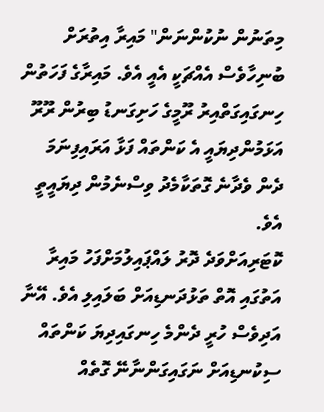މިތަނުން ނުކުންނަން" މައިރާ އިތުރަށް ބުނިހާވެސް އެއްޗަކީ އެއީ އެވެ. މައިރާގެ ފަހަތުން ހިނގައިގަތްއިރު ރޫމީގެ ހަށިގަނޑު ބިރުން ރޫރޫ އަޅަމުންދިޔައީ އެ ކަންތައް ފަޅާ އަރައިފިނަމަ ދެން ވެދާނެ ގޮތަކާމެދު ވިސްނެމުން ދިޔައީތީ އެވެ.
ކޮޓަރިއަށްވަދެ ދޮރު ލައްޕައިލުމަށްފަހު މައިރާ އަތުގައި އޮތް ތަޅުދަނޑިއަށް ބަލައިލި އެވެ. އޭނާ އަދިވެސް ހުރީ ދެންމެ ހިނގައިދިޔަ ކަންތައް ސިކުނޑިއަށް ނަގައިގަންނާނޭ ގޮތެއް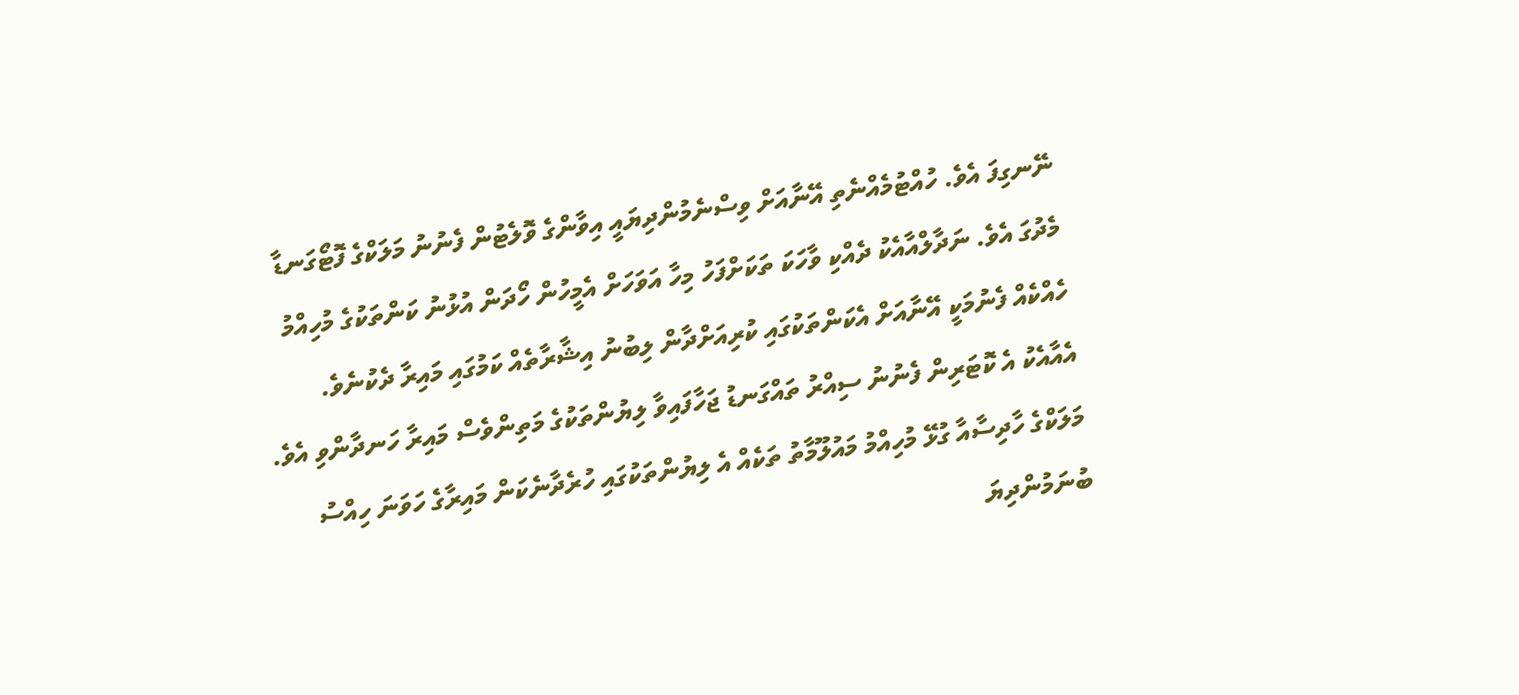ނޭނގިފަ އެވެ. ހުއްޓުމެއްނެތި އޭނާއަށް ވިސްނެމުންދިޔައީ އިވާންގެ ވޮލެޓުން ފެނުނު މަލަކްގެ ފޮޓޯގަނޑާ މެދުގަ އެވެ. ނަދާލްއާއެކު ދެއްކި ވާހަކަ ތަކަށްފަހު މިހާ އަވަހަށް އެމީހުން ހޯދަން އުޅުނު ކަންތަކުގެ މުހިއްމު ހެއްކެއް ފެނުމަކީ އޭނާއަށް އެކަންތަކުގައި ކުރިއަށްދާން ލިބުނު އިޝާރާތެއް ކަމުގައި މައިރާ ދެކުނެވެ. އެއާއެކު އެ ކޮޓަރިން ފެނުނު ސިއްރު ތައްގަނޑު ޖަހާފައިވާ ލިޔުންތަކުގެ މަތިންވެސް މައިރާ ހަނދާންވި އެވެ. މަލަކްގެ ހާދިސާއާ ގުޅޭ މުހިއްމު މައުލޫމާތު ތަކެއް އެ ލިޔުންތަކުގައި ހުރެދާނެކަން މައިރާގެ ހަވަނަ ހިއްސު ބުނަމުންދިޔަ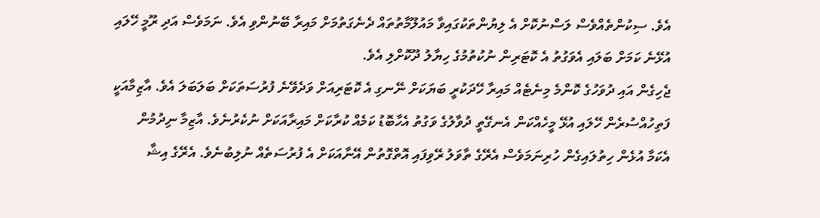އެވެ. ސިކުންތެއްވެސް ލަސްނުކޮށް އެ ލިޔުންތަކުގައިވާ މައުލޫމާތުތައް ދެނެގަތުމަށް މައިރާ ބޭނުންވި އެވެ. ނަމަވެސް އަދި ރޫމީ ހޭލައި އުޅޭނެ ކަމަށް ބަލައި އެވަގުތު އެ ކޮޓަރިން ނުކުތުމުގެ ހިޔާލު ދޫކޮށްލި އެވެ.
ޖެހިގެން އައި ދުވަހުގެ ކޮންމެ މިނެޓެއް މައިރާ ހޭދަކުރީ ބަޔަކަށް ނޭނގި އެ ކޮޓަރިއަށް ވަދެވޭނެ ފުރުސަތަކަށް ބަލަބަލަ އެވެ. އާޒިމާއަކީ ފަތިހުއްސުރެން ހޭލައި އުޅޭ މީހެއްކަން އެނގޭތީ ދުވާލުގެ ވަގުތު އެހާބޮޑު ކަމެއް ކުރާކަށް މައިރާއަކަށް ނުކެރުނެވެ. އާޒިމާ ނިދުމުން އެކަމާ އުޅެން ހިތުލައިގެން ހުރިނަމަވެސް އެރޭގެ ތާވަލު ރޭވިފައި އޮތްގޮތުން އޭނާއަކަށް އެ ފުރުސަތެއް ނުލިބުނެވެ. އެރޭގެ އިޝާ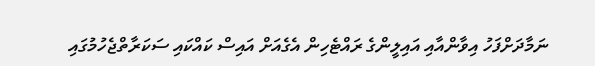ނަމާދަށްފަހު އިވާންއާއި އައިލީންގެ ރައްޓެހިން އެގެއަށް އައިސް ކައްކައި ސަކަރާތްޖެހުމުގައި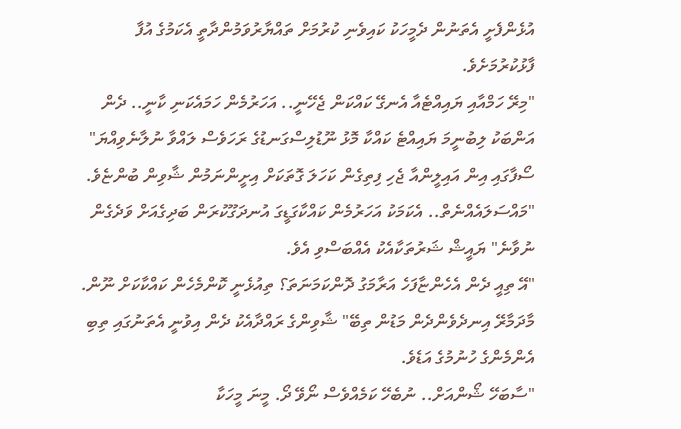އުޅެންފެށީ އެތަނުން ދެމީހަކު ކައިވެނި ކުރުމަށް ތައްޔާރުވަމުންދާތީ އެކަމުގެ އުފާ ފާޅުކުރުމަށެވެ.
"މިރޭ ހަމްއާއި ޔައިއްޓެއާ އެނގޭ ކައްކަން ޖެހޭނީ.. އަހަރުމެން ހަމައެކަނި ކާނީ.. ދެން އަންބަކު ލިބުނީމަ ޔައިއްޓެ ކައްކާ މޮޅު ނޫޑުލިސްގަނޑުގެ ރަހަވެސް ލައްވާ ނުލާނެވިއްޔަ" ސޯފާގައި އިން އައިލީންއާ ޖެހި ފިތިގެން ކަހަލަ ގޮތަކަށް އިށީންނަމުން ޝާވިން ބުންޏެވެ.
"މައްސަލައެއްނެތް.. އެކަމަކު އަހަރުމެން ކައްކާގަޑީގަ އުނދަގޫކުރަން ބަދިގެއަށް ވަދެގެން ނުވާނެ" ޔައީޝް ޝަރުތަކާއެކު އެއްބަސްވި އެވެ.
"އޭ ތިއީ ދެން އެހެންޏާފަހެ އަރާމަގު ދޮންކަމަނަތަ؟ ތިއުޅެނީ ކޮންމެހެން ކައްކާކަށް ނޫން. މާދަމާރޭ އިނދެވެންދެން މަޑުން ތިބޭ" ޝާވިންގެ ރައްދާއެކު ދެން އިވުނީ އެތަނުގައި ތިބި އެންމެންގެ ހުނުމުގެ އަޑެވެ.
"ސާބަހޭ ޝޯންއަށް.. ނުބެހޭ ކަމެއްވެސް ނޯވޭ ދޯ. މީނަ މީހަކާ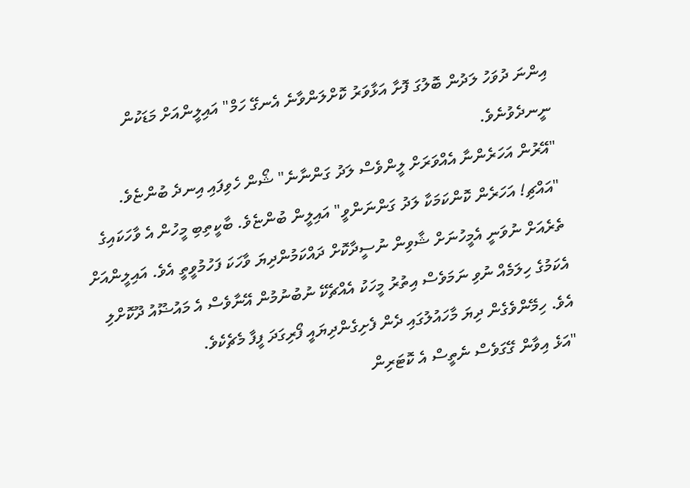އިންނަ ދުވަހު ލަދުން ބޮލުގަ ފޮށާ އަޅާވަރު ކޮށްލަންވާނެ އެނގޭ ހަމް" އައިލީންއަށް މަޑަކުން ނީނދެވުނެވެ.
"އޭރުން އަހަރެންނާ އެއްވަރަށް ލީންވެސް ލަދު ގަންނާނެ" ޝޯން ހެވިފައި އިނދެ ބުންޏެވެ.
"އައްޗި! އަހަރެން ކޮންކަމަކާ ލަދު ގަންނަންވީ" އައިލީން ބުންޏެވެ. ބާކީތިބި މީހުން އެ ވާހަކައިގެ ތެރެއަށް ނުވަނީ އެމީހުނަށް ޝާވިން ނުސީދާކޮށް ދައްކަމުންދިޔަ ވާހަކަ ފަހުމުވީތީ އެވެ. އައިލީންއަށް އެކަމުގެ ހިލަމެއް ނުވި ނަމަވެސް އިތުރު މީހަކު އެއްޗެކޭ ނުބުނުމުން އޭނާވެސް އެ މައުޟޫއު ދޫކޮށްލި އެވެ. ހިމޭންވެގެން ދިޔަ މާހައުލުގައި ދެން ފެށިގެންދިޔައީ ފޯރިގަދަ ފީފާ މެޗެކެވެ.
"އަޅެ އިވާން ގޭގަވެސް ނެތީސް އެ ކޮޓަރިން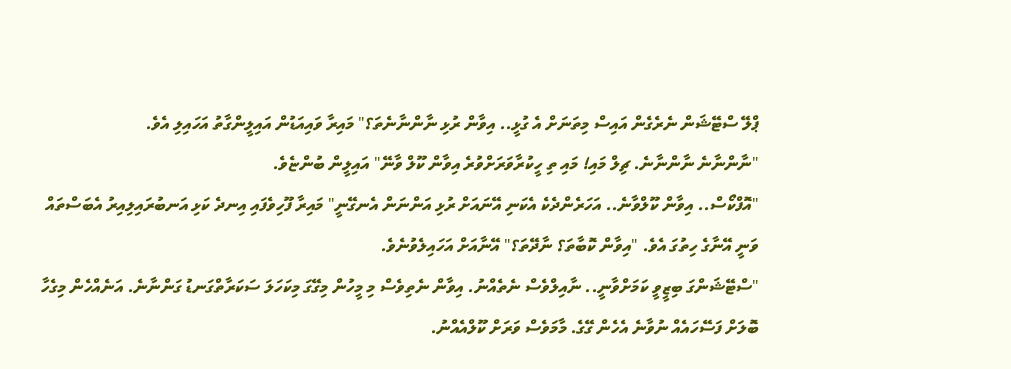ޕްލޭ ސްޓޭޝަން ނެރެގެން އައިސް މިތަނަށް އެ ގުޅީ.. އިވާން ރުޅި ނާންނާނެތަ؟" މައިރާ ވައިއަޑުން އައިލީންގާތު އަހައިލި އެވެ.
"ނާންނާނެ ނާންނާނެ. ޗިލް މައި! މައި ތި ހީކުރާވަރަށްވުރެ އިވާން ކޫލް ވާނޭ" އައިލީން ބުންޏެވެ.
"އޮފްކޯސް.. އިވާން ކޫލްވާނެ.. އަހަރެންދެކެ އެކަނި އޭނައަށް ރުޅި އަންނަން އެނގޭނީ" މައިރާ ފޫހިވެފައި އިނދެ ކަޅި އަނބުރައިލިއިރު އެބަސްތައް ވަނީ އޭނާގެ ހިތުގަ އެވެ. "އިވާން ކޮބާތަ؟ ނާދޭތަ؟" އޭނާއަށް އަހައިލެވުނެވެ.
"ސްޓޭޝަންގަ ބިޒީވީ ކަމަށްވާނީ.. ނާއިލްވެސް ނެތެއްނު. އިވާން ނެތިވެސް މި މީހުން މިގޭގަ މިކަހަލަ ސަކަރާތްގަނޑު ގަންނާނެ. އަނެއްހެން މިގެހާ ބޮލަށް ފަސޭހައެއް ނުވާނެ އެހެން ގޭގެ. މާމަވެސް ވަރަށް ކޫލްއެއްނު.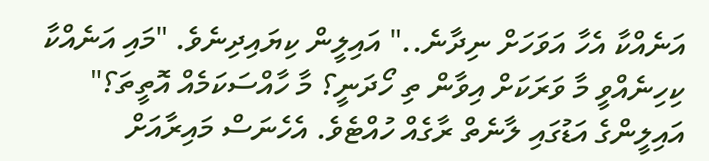އަނެއްކާ އެހާ އަވަހަށް ނިދާނެ.." އައިލީން ކިޔައިދިނެވެ. "މައި އަނެއްކާ ކިހިނެއްވީ މާ ވަރަކަށް އިވާން ތި ހޯދަނީ؟ މާ ހާއްސަކަމެއް އޮތީތަ؟" އައިލީންގެ އަޑުގައި ލާނެތް ރާގެއް ހުއްޓެވެ. އެހެނަސް މައިރާއަށް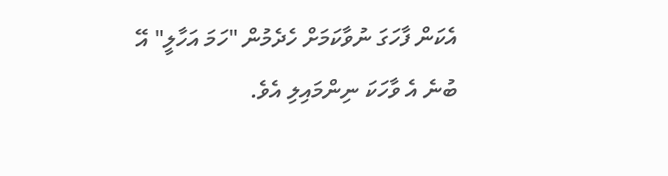އެކަން ފާހަގަ ނުވާކަމަށް ހެދެމުން "ހަމަ އަހާލީ" އޭ ބުނެ އެ ވާހަކަ ނިންމައިލި އެވެ.